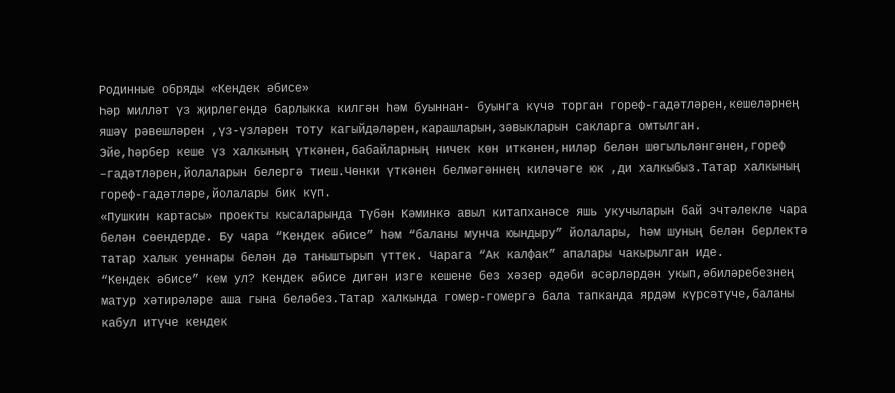Родинные обряды «Кендек әбисе»
Һәр милләт үз җирлегендә барлыкка килгән һәм буыннан- буынга күчә торган гореф-гадәтләрен,кешеләрнең яшәү рәвешләрен ,үз-үзләрен тоту кагыйдәләрен,карашларын,зәвыкларын сакларга омтылган.
Эйе,һәрбер кеше үз халкының үткәнен,бабайларның ничек көн иткәнен,ниләр белән шөгыльләнгәнен,гореф –гадәтләрен,йолаларын белергә тиеш.Чөнки үткәнен белмәгәннең киләчәге юк ,ди халкыбыз.Татар халкының гореф-гадәтләре,йолалары бик күп.
«Пушкин картасы» проекты кысаларында Түбән Кәминкә авыл китапханәсе яшь укучыларын бай эчтәлекле чара белән сөендерде. Бу чара “Кендек әбисе” һәм “баланы мунча юындыру” йолалары, һәм шуның белән берлектә татар халык уеннары белән дә таныштырып үттек. Чарага “Ак калфак” апалары чакырылган иде.
“Кендек әбисе” кем ул? Кендек әбисе дигән изге кешене без хәзер әдәби әсәрләрдән укып,әбиләребезнең матур хәтирәләре аша гына беләбез.Татар халкында гомер-гомергә бала тапканда ярдәм күрсәтүче,баланы кабул итүче кендек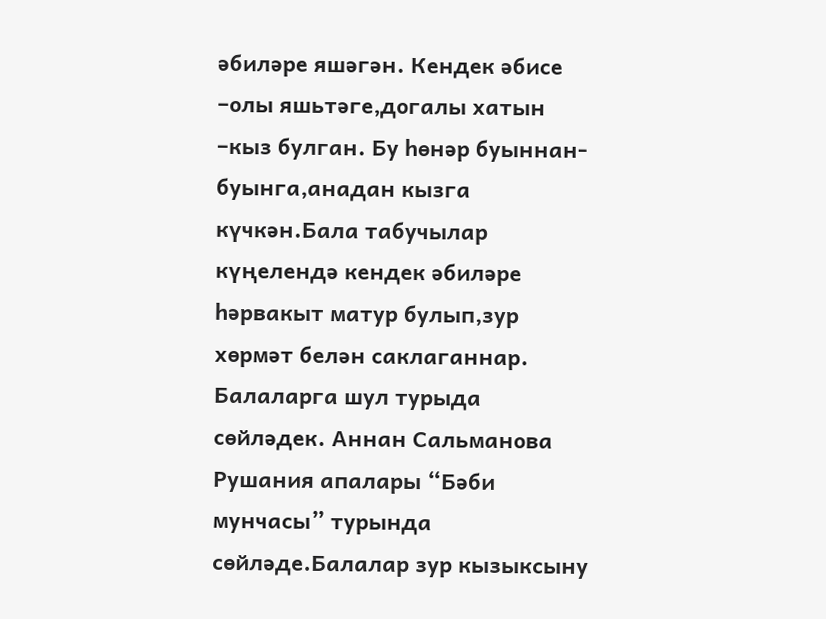әбиләре яшәгән. Кендек әбисе –олы яшьтәге,догалы хатын –кыз булган. Бу һөнәр буыннан-буынга,анадан кызга күчкән.Бала табучылар күңелендә кендек әбиләре һәрвакыт матур булып,зур хөрмәт белән саклаганнар. Балаларга шул турыда сөйләдек. Аннан Сальманова Рушания апалары “Бәби мунчасы” турында сөйләде.Балалар зур кызыксыну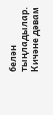белән тыңладылар.
Кичәне дәвам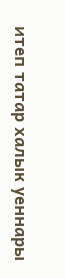итеп татар халык уеннары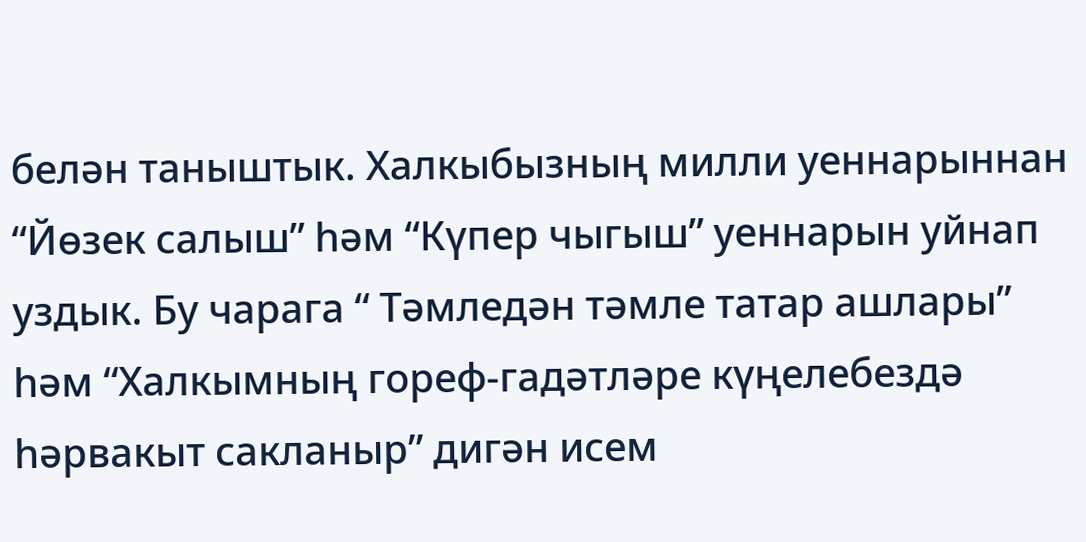белән таныштык. Халкыбызның милли уеннарыннан “Йөзек салыш” һәм “Күпер чыгыш” уеннарын уйнап уздык. Бу чарага “ Тәмледән тәмле татар ашлары” һәм “Халкымның гореф-гадәтләре күңелебездә һәрвакыт сакланыр” дигән исем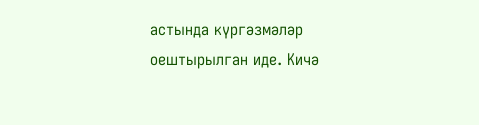астында күргәзмәләр оештырылган иде. Кичә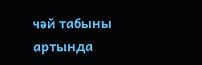чәй табыны артында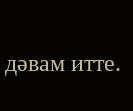дәвам итте.